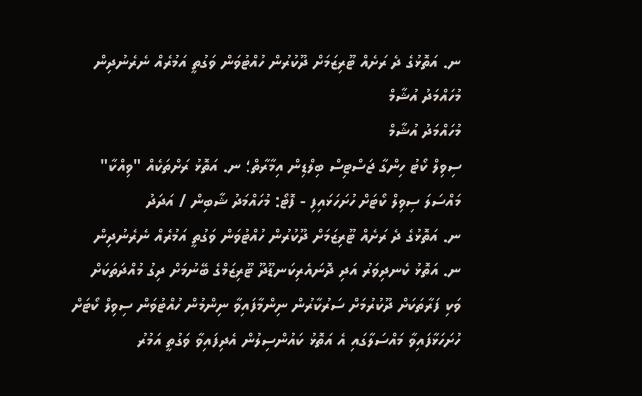ނ. އަތޮޅުގެ ދެ ރަށެއް ޓޫރިޒަމަށް ދޫކުރުން ހުއްޓުވަން ވަގުތީ އަމުރެއް ނެރެނުދިން
މުހައްމަދު އުޝާމް
މުހައްމަދު އުޝާމް
ސިވިލް ކޯޓު ހިންގާ ޖަސްޓިސް ބިލްޑިން އިމާރާތް؛ ނ. އަތޮޅު ރަށްތަކެއް "ވިއްކާ" މައްސަލަ ސިވިލް ކޯޓަށް ހުށަހަޅައިފި - ފޮޓޯ: މުހައްމަދު ޝާބިން / އަދަދު
ނ. އަތޮޅުގެ ދެ ރަށެއް ޓޫރިޒަމަށް ދޫކުރުން ހުއްޓުވަން ވަގުތީ އަމުރެއް ނެރެނުދިން
ނ. އަތޮޅު ކެނދިވަރު އަދި ދޮނައެރިކަނޑޫދޫ ޓޫރިޒަމްގެ ބޭނުމަށް ދިގު މުއްދަތަކަށް ވަކި ފަރާތަކަށް ދޫކުރުމަށް ސަރުކާރުން ނިންމާފައިވާ ނިންމުން ހުއްޓުވަން ސިވިލް ކޯޓަށް ހުށަހަޅާފައިވާ މައްސަލާގައި އެ އަތޮޅު ކައުންސިލުން އެދިފައިވާ ވަގުތީ އަމުރު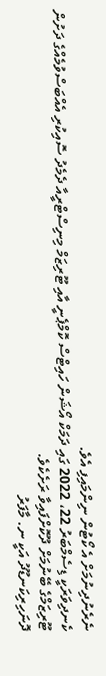ނެރެނުދިނުމަށް އެ ކޯޓުން ނިންމައިފި އެވެ.
ކެނދިވަރަކީ ޑިސެމްބަރު 22، 2022 ގައި ދަމަކް އޯޝަން ހައިޓްސް ކޮމްޕެނީ އާއި ޓޫރިޒަމް މިނިސްޓްރީއާ ދެމެދު ސޮއިކުރި އެއްބަސްވުމެއްގެ ދަށުން ޓޫރިޒަމްގެ ބޭނުމަށް ދޫކޮށްފައިވާ ރަށެކެވެ.
ދޮނަހިރިކަނޑޫދު އަކީ ނ. މާފަރު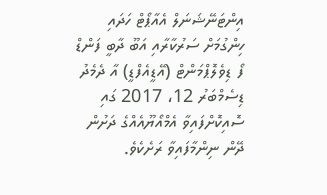އިންޓަނޭޝަނަލް އެއާޕޯޓް ހަދައި ހިންގުމަށް ސަރުކާރާއި އަބޫ ދާބީ ފަންޑް ފޯ ޑިވެލޮޕްމަންޓް (އޭޑީއެފްޑީ) އާ ދެމެދު ޑިސެމްބަރު 12، 2017 ގައި ސޮއިކޮށްފައިވާ އެމްއޯޔޫއެއްގެ ދަށުން ދޭން ނިންމާފައިވާ ރަށެކެވެ.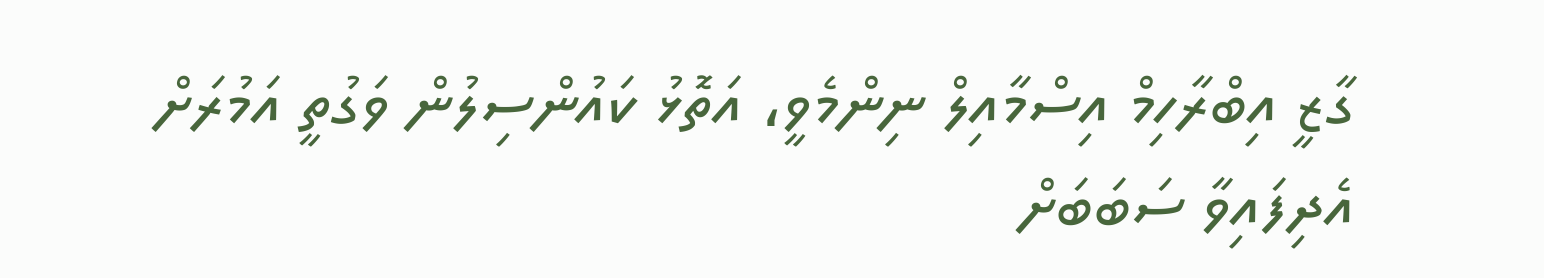ގާޒީ އިބްރާހިމް އިސްމާއިލް ނިންމެވީ، އަތޮޅު ކައުންސިލުން ވަގުތީ އަމުރަށް އެދިފައިވާ ސަބަބަށް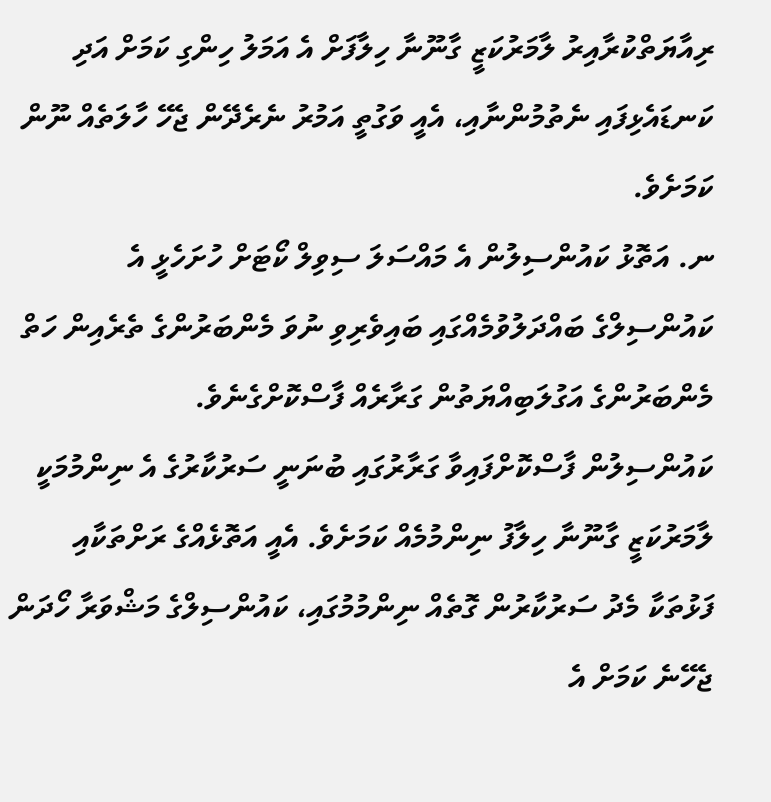ރިއާޔަތްކުރާއިރު ލާމަރުކަޒީ ގާނޫނާ ހިލާފަށް އެ އަމަލު ހިންގި ކަމަށް އަދި ކަނޑައެޅިފައި ނެތުމުންނާއި، އެއީ ވަގުތީ އަމުރު ނެރެދޭން ޖެހޭ ހާލަތެއް ނޫން ކަމަށެވެ.
ނ. އަތޮޅު ކައުންސިލުން އެ މައްސަލަ ސިވިލް ކޯޓަށް ހުށަހެޅީ އެ ކައުންސިލްގެ ބައްދަލުވުމެއްގައި ބައިވެރިވި ނުވަ މެންބަރުންގެ ތެރެއިން ހަތް މެންބަރުންގެ އަގުލަބިއްޔަތުން ގަރާރެއް ފާސްކޮށްގެނެވެ.
ކައުންސިލުން ފާސްކޮށްފައިވާ ގަރާރުގައި ބުނަނީ ސަރުކާރުގެ އެ ނިންމުމަކީ ލާމަރުކަޒީ ގާނޫނާ ހިލާފު ނިންމުމެއް ކަމަށެވެ. އެއީ އަތޮޅެއްގެ ރަށްތަކާއި ފަޅުތަކާ މެދު ސަރުކާރުން ގޮތެއް ނިންމުމުގައި، ކައުންސިލްގެ މަޝްވަރާ ހޯދަން ޖެހޭނެ ކަމަށް އެ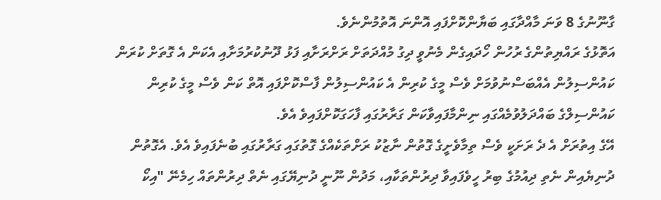ގާނޫނުގެ 8 ވަނަ މާއްދާގައި ބަޔާންކޮށްފައި އޮންނަ އޮތުމުންނެވެ.
އަތޮޅުގެ ރައްޔިތުންގެ ރުހުން ހޯދައިގެން މެނުވީ ދިގު މުއްދަތަށް ރަށްރަށާއި ފަޅު ދޫނުކުރުމަށާއި އެކަން އެ ގޮތަށް ކުރަން ކައުންސިލުން އެއްބަސްނުވުމަށް ވެސް މީގެ ކުރިން އެ ކައުންސިލުން ފާސްކޮށްފައި އޮތް ކަން ވެސް މީގެ ކުރިން ކައުންސިލްގެ ބައްދަލުވުމެއްގައި ނިންމާފައިވާކަން ގަރާރުގައި ފާހަގަކޮށްފައިވެ އެވެ.
އޭގެ އިތުރަށް އެ ދެ ރަށަކީ ވެސް ތިމާވެށީގެ ގޮތުން ނާޒުކު ރަށްތަކެއްގެ ގޮތުގައި ގަރާރުގައި ބުނެފައިވެ އެވެ. އެގޮތުން ދުނިޔެއިން ނެތި ދިއުމުގެ ބިރު ހީވެފައިވާ ދިރުންތަކާއި، މަދުން ނޫނީ ދުނިޔޭގައި ނެތް ދިރުންތައް ހިމެނޭ "އިކޯ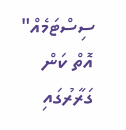ސިސްޓަމެއް" އޮތް ކަން ގަރާރުގައި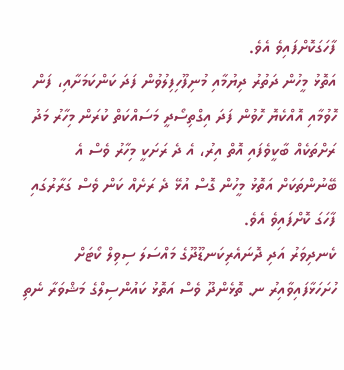ފާހަގަކޮށްފައިވެ އެވެ.
އަތޮޅު މީހުން ދަތުރު ދިޔުމާއި މުނިފޫހިފިލުވުން ފަދަ ކަންކަމަށާއި، ފަން ހޮވުމާއި އޮއްކެޔޮ ހޮވުން ފަދަ އިގްތިސޯދީ މަސައްކަތް ކުރަން މިހާރު މަދު ރަށްތަކެއް ބާކީވެފައި އޮތް އިރު، އެ ދެ ރަށަކީ މިހާރު ވެސް އެ ބޭނުންތަކަށް އަތޮޅު މީހުން ގޮސް އުޅޭ ދެ ރަށެއް ކަން ވެސް ގަރާރުގައި ފާހަގަ ކޮށްފައިވެ އެވެ.
ކެނދިވަރު އަދި ދޮނައެރިކަނޑޫދޫގެ މައްސަލަ ސިވިލް ކޯޓަށް ހުށަހަޅާފައިވާއިރު ނ. ތޮޅެންދޫ ވެސް އަތޮޅު ކައުންސިލްގެ މަޝްވަރާ ނެތި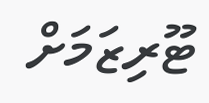ޓޫރިޒަމަށް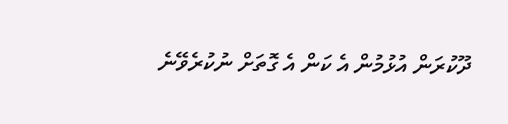ދޫކުރަން އުޅުމުން އެ ކަން އެ ގޮތަށް ނުކުރެވޭނެ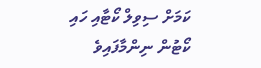ކަމަށް ސިވިލް ކޯޓާއި ހައި ކޯޓުން ނިންމާފައިވެ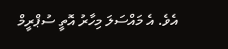އެވެ. އެ މައްސަލަ މިހާރު އޮތީ ސުޕްރީމް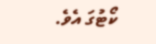ކޯޓުގަ އެވެ.